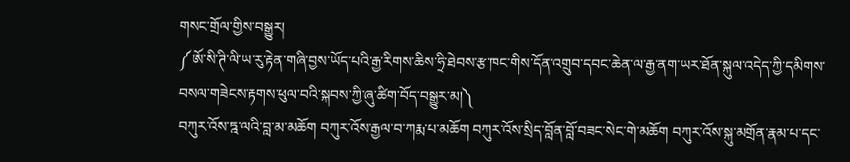གསང་གྲོལ་གྱིས་བསྒྱུར།
༼ཨོ་སི་ཊི་ལི་ཡ་རུ་རྟེན་གཞི་བྱས་ཡོད་པའི་རྒྱ་རིགས་ཆིས་ཧྲི་ཐེབས་རྩ་ཁང་གིས་དོན་འགྲུབ་དབང་ཆེན་ལ་རྒྱ་ནག་ཡར་ཐོན་སྐུལ་འདེད་ཀྱི་དམིགས་བསལ་གཟེངས་རྟགས་ཕུལ་བའི་སྐབས་ཀྱི་ཞུ་ཚིག་བོད་བསྒྱུར་མ།༽
བཀུར་འོས་ཏྰ་ལའི་བླ་མ་མཆོག བཀུར་འོས་རྒྱལ་བ་ཀརྨ་པ་མཆོག བཀུར་འོས་སྲིད་བློན་བློ་བཟང་སེང་གེ་མཆོག བཀུར་འོས་སྐུ་མགྲོན་རྣམ་པ་དང་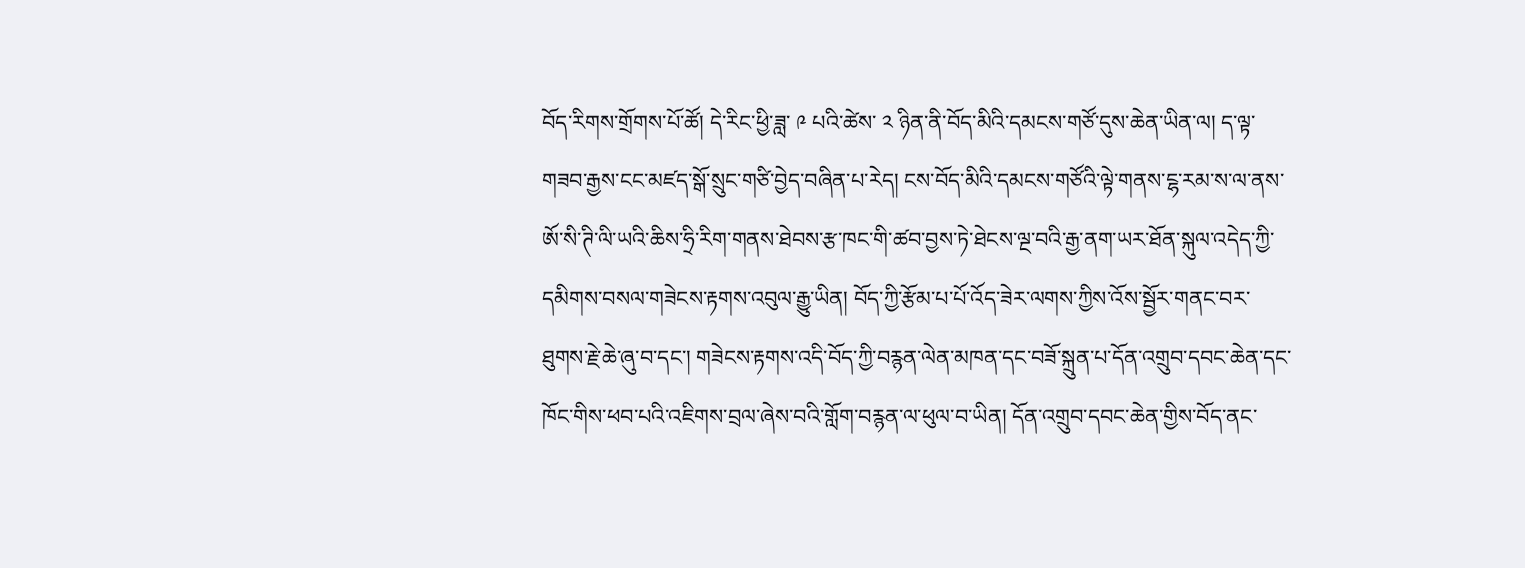བོད་རིགས་གྲོགས་པོ་ཚོ། དེ་རིང་ཕྱི་ཟླ་ ༩ པའི་ཚེས་ ༢ ཉིན་ནི་བོད་མིའི་དམངས་གཙོ་དུས་ཆེན་ཡིན་ལ། ད་ལྟ་གཟབ་རྒྱས་ངང་མཛད་སྒོ་སྲུང་གཙི་བྱེད་བཞིན་པ་རེད། ངས་བོད་མིའི་དམངས་གཙོའི་ལྟེ་གནས་ངྷ་རམ་ས་ལ་ནས་ཨོ་སི་ཊི་ལི་ཡའི་ཆིས་ཧྲི་རིག་གནས་ཐེབས་རྩ་ཁང་གི་ཚབ་བྱས་ཏེ་ཐེངས་ལྔ་བའི་རྒྱ་ནག་ཡར་ཐོན་སྐུལ་འདེད་ཀྱི་དམིགས་བསལ་གཟེངས་རྟགས་འབུལ་རྒྱུ་ཡིན། བོད་ཀྱི་རྩོམ་པ་པོ་འོད་ཟེར་ལགས་ཀྱིས་འོས་སྦྱོར་གནང་བར་ཐུགས་རྗེ་ཆེ་ཞུ་བ་དང་། གཟེངས་རྟགས་འདི་བོད་ཀྱི་བརྙན་ལེན་མཁན་དང་བཟོ་སྐྲུན་པ་དོན་འགྲུབ་དབང་ཆེན་དང་ཁོང་གིས་ཕབ་པའི་འཇིགས་བྲལ་ཞེས་བའི་གློག་བརྙན་ལ་ཕུལ་བ་ཡིན། དོན་འགྲུབ་དབང་ཆེན་གྱིས་བོད་ནང་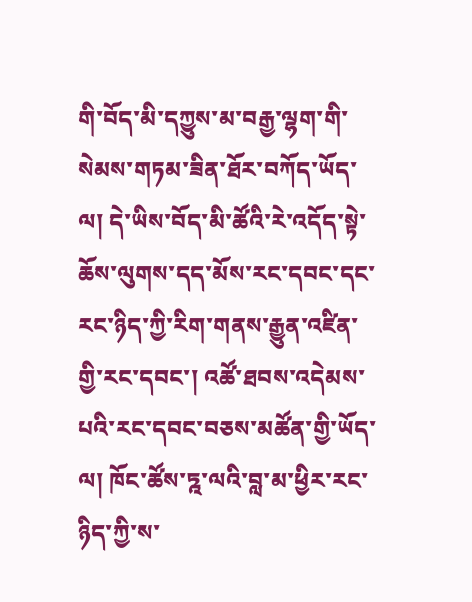གི་བོད་མི་དཀྱུས་མ་བརྒྱ་ལྷག་གི་སེམས་གཏམ་ཟིན་ཐོར་བཀོད་ཡོད་ལ། དེ་ཡིས་བོད་མི་ཚོའི་རེ་འདོད་སྟེ་ཆོས་ལུགས་དད་མོས་རང་དབང་དང་རང་ཉིད་ཀྱི་རིག་གནས་རྒྱུན་འཛིན་གྱི་རང་དབང་། འཚོ་ཐབས་འདེམས་པའི་རང་དབང་བཅས་མཚོན་གྱི་ཡོད་ལ། ཁོང་ཚོས་ཏྰ་ལའི་བླ་མ་ཕྱིར་རང་ཉིད་ཀྱི་ས་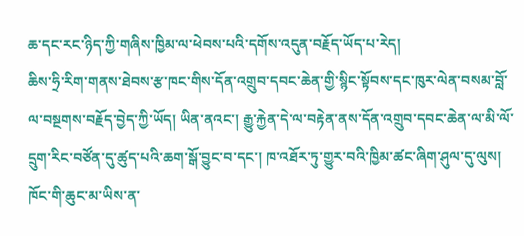ཆ་དང་རང་ཉིད་ཀྱི་གཞིས་ཁྱིམ་ལ་ཕེབས་པའི་དགོས་འདུན་བརྗོད་ཡོད་པ་རེད།
ཆིས་ཧྲི་རིག་གནས་ཐེབས་རྩ་ཁང་གིས་དོན་འགྲུབ་དབང་ཆེན་གྱི་སྙིང་སྟོབས་དང་ཁུར་ལེན་བསམ་བློ་ལ་བསྔགས་བརྗོད་བྱེད་ཀྱི་ཡོད། ཡིན་ནའང་། རྒྱུ་རྐྱེན་དེ་ལ་བརྟེན་ནས་དོན་འགྲུབ་དབང་ཆེན་ལ་མི་ལོ་དྲུག་རིང་བཙོན་དུ་ཚུད་པའི་ཆག་སྒོ་བྱུང་བ་དང་། ཁ་འཐོར་ཏུ་གྱུར་བའི་ཁྱིམ་ཚང་ཞིག་ཤུལ་དུ་ལུས། ཁོང་གི་ཆུང་མ་ཡིས་ན་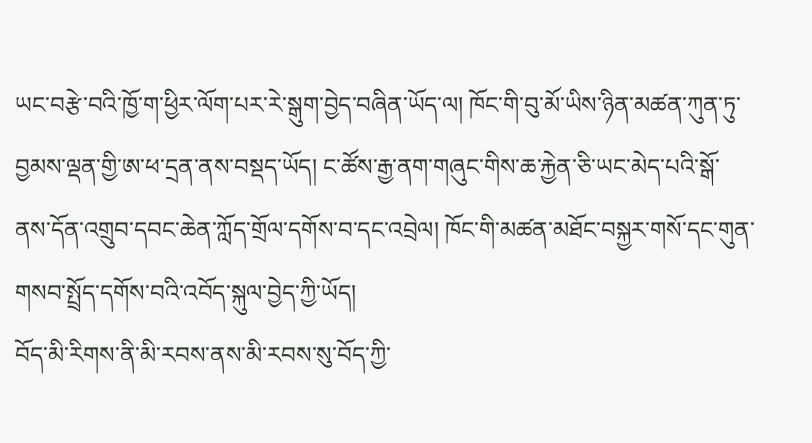ཡང་བརྩེ་བའི་ཁྱོ་ག་ཕྱིར་ལོག་པར་རེ་སྒུག་བྱེད་བཞིན་ཡོད་ལ། ཁོང་གི་བུ་མོ་ཡིས་ཉིན་མཚན་ཀུན་ཏུ་བྱམས་ལྡན་གྱི་ཨ་ཕ་དྲན་ནས་བསྡད་ཡོད། ང་ཚོས་རྒྱ་ནག་གཞུང་གིས་ཆ་རྐྱེན་ཅི་ཡང་མེད་པའི་སྒོ་ནས་དོན་འགྲུབ་དབང་ཆེན་ཀློད་གྲོལ་དགོས་བ་དང་འབྲེལ། ཁོང་གི་མཚན་མཐོང་བསྐྱར་གསོ་དང་གུན་གསབ་སྤྲོད་དགོས་བའི་འབོད་སྐུལ་བྱེད་ཀྱི་ཡོད།
བོད་མི་རིགས་ནི་མི་རབས་ནས་མི་རབས་སུ་བོད་ཀྱི་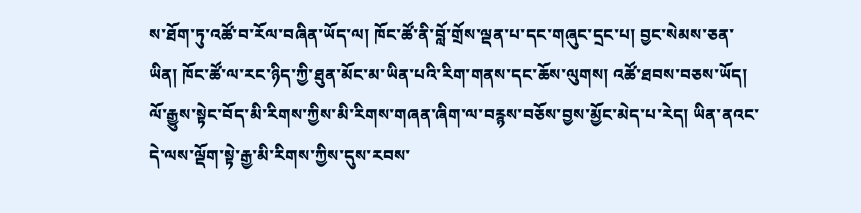ས་ཐོག་ཏུ་འཚོ་བ་རོལ་བཞིན་ཡོད་ལ། ཁོང་ཚོ་ནི་བློ་གྲོས་ལྡན་པ་དང་གཞུང་དྲང་པ། བྱང་སེམས་ཅན་ཡིན། ཁོང་ཚོ་ལ་རང་ཉིད་ཀྱི་ཐུན་མོང་མ་ཡིན་པའི་རིག་གནས་དང་ཆོས་ལུགས། འཚོ་ཐབས་བཅས་ཡོད། ལོ་རྒྱུས་སྟེང་བོད་མི་རིགས་ཀྱིས་མི་རིགས་གཞན་ཞིག་ལ་བརྙས་བཅོས་བྱས་མྱོང་མེད་པ་རེད། ཡིན་ནའང་དེ་ལས་ལྡོག་སྟེ་རྒྱ་མི་རིགས་ཀྱིས་དུས་རབས་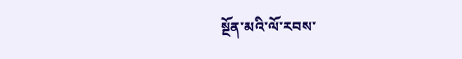སྔོན་མའི་ལོ་རབས་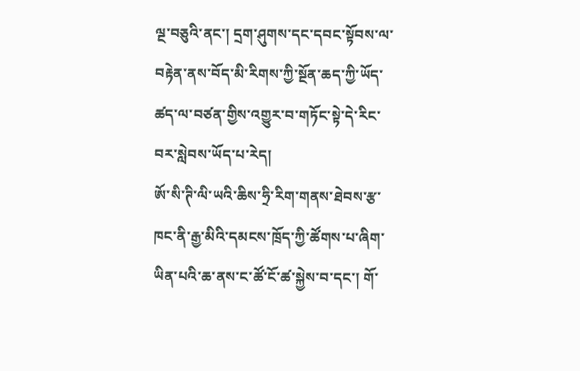ལྔ་བཅུའི་ནང་། དྲག་ཤུགས་དང་དབང་སྟོབས་ལ་བརྟེན་ནས་བོད་མི་རིགས་ཀྱི་སྔོན་ཆད་ཀྱི་ཡོད་ཚད་ལ་བཙན་གྱིས་འགྱུར་བ་གཏོང་སྟེ་དེ་རིང་བར་སླེབས་ཡོད་པ་རེད།
ཨོ་སི་ཊི་ལི་ཡའི་ཆིས་ཧྲི་རིག་གནས་ཐེབས་རྩ་ཁང་ནི་རྒྱ་མིའི་དམངས་ཁྲོད་ཀྱི་ཚོགས་པ་ཞིག་ཡིན་པའི་ཆ་ནས་ང་ཚོ་ངོ་ཚ་སྐྱེས་བ་དང་། གོ་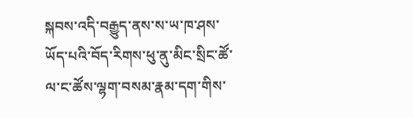སྐབས་འདི་བརྒྱུད་ནས་ས་ཡ་ཁ་ཤས་ཡོད་པའི་བོད་རིགས་ཕུ་ནུ་མིང་སྲིང་ཚོ་ལ་ང་ཚོས་ལྷག་བསམ་རྣམ་དག་གིས་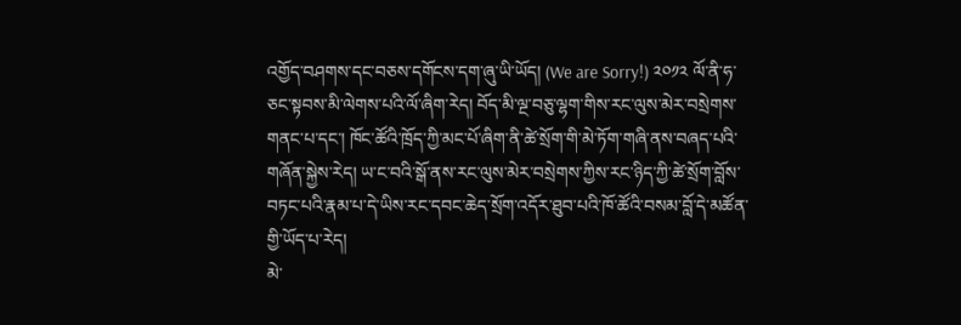འགྱོད་བཤགས་དང་བཅས་དགོངས་དག་ཞུ་ཡི་ཡོད། (We are Sorry!) ༢༠༡༢ ལོ་ནི་ཧ་ཅང་སྟབས་མི་ལེགས་པའི་ལོ་ཞིག་རེད། བོད་མི་ལྔ་བཅུ་ལྷག་གིས་རང་ལུས་མེར་བསྲེགས་གནང་པ་དང་། ཁོང་ཚོའི་ཁྲོད་ཀྱི་མང་པོ་ཞིག་ནི་ཚེ་སྲོག་གི་མེ་ཏོག་གཞི་ནས་བཞད་པའི་གཞོན་སྐྱེས་རེད། ཡ་ང་བའི་སྒོ་ནས་རང་ལུས་མེར་བསྲེགས་ཀྱིས་རང་ཉིད་ཀྱི་ཚེ་སྲོག་བློས་བཏང་པའི་རྣམ་པ་དེ་ཡིས་རང་དབང་ཆེད་སྲོག་འདོར་ཐུབ་པའི་ཁོ་ཚོའི་བསམ་བློ་དེ་མཚོན་གྱི་ཡོད་པ་རེད།
མེ་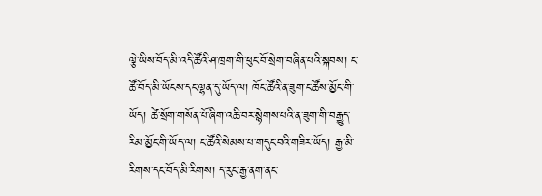ལྕེ་ཡིས་བོད་མི་འདི་ཚོའི་ཤ་ཁྲག་གི་ཕུང་བོ་སྲེག་བཞིན་པའི་སྐབས། ང་ཚོ་བོད་མི་ཡོངས་དང་ལྷན་དུ་ཡོད་ལ། ཁོང་ཚོའི་ན་ཟུག་ང་ཚོས་མྱོང་གི་ཡོད། ཚེ་སྲོག་གསོན་པོ་ཞིག་འཆི་བར་སྙེགས་པའི་ན་ཟུག་གི་བརྒྱུད་རིམ་མྱོང་གི་ཡོད་ལ། ང་ཚོའི་སེམས་པ་གདུང་བའི་གཟིར་ཡོད། རྒྱ་མི་རིགས་དང་བོད་མི་རིགས། ད་རུང་རྒྱ་ནག་ནང་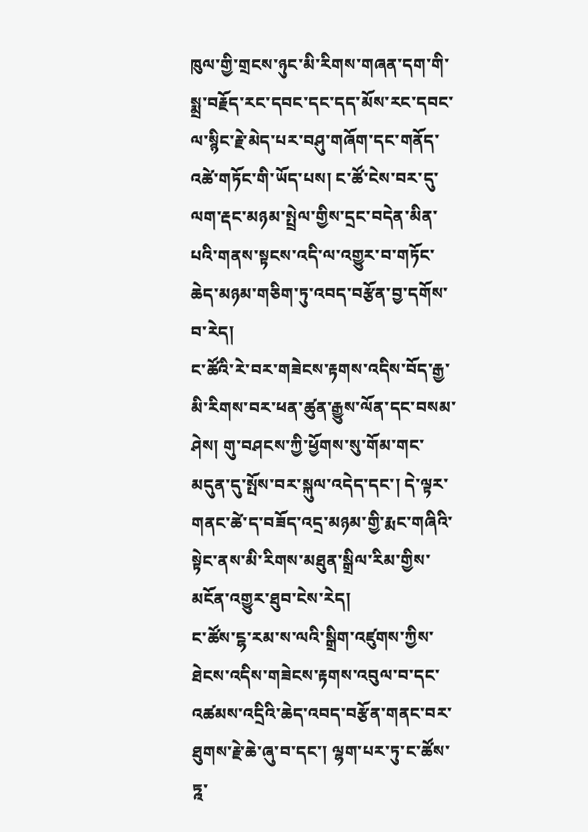ཁུལ་གྱི་གྲངས་ཉུང་མི་རིགས་གཞན་དག་གི་སྨྲ་བརྗོད་རང་དབང་དང་དད་མོས་རང་དབང་ལ་སྙིང་རྗེ་མེད་པར་བཤུ་གཞོག་དང་གནོད་འཚེ་གཏོང་གི་ཡོད་པས། ང་ཚོ་ངེས་བར་དུ་ལག་རྡང་མཉམ་སྤྲེལ་གྱིས་དྲང་བདེན་མིན་པའི་གནས་སྟངས་འདི་ལ་འགྱུར་བ་གཏོང་ཆེད་མཉམ་གཅིག་ཏུ་འབད་བརྩོན་བྱ་དགོས་བ་རེད།
ང་ཚོའི་རེ་བར་གཟེངས་རྟགས་འདིས་བོད་རྒྱ་མི་རིགས་བར་ཕན་ཚུན་རྒྱུས་ལོན་དང་བསམ་ཤེས། གུ་བཤངས་ཀྱི་ཕྱོགས་སུ་གོམ་གང་མདུན་དུ་སྤོས་བར་སྐུལ་འདེད་དང་། དེ་ལྟར་གནང་ཚེ་ད་བཟོད་འདྲ་མཉམ་གྱི་རྨང་གཞིའི་སྟེང་ནས་མི་རིགས་མཐུན་སྒྲིལ་རིམ་གྱིས་མངོན་འགྱུར་ཐུབ་ངེས་རེད།
ང་ཚོས་ངྷ་རམ་ས་ལའི་སྒྲིག་འཛུགས་ཀྱིས་ཐེངས་འདིས་གཟེངས་རྟགས་འབུལ་བ་དང་འཚམས་འདྲིའི་ཆེད་འབད་བརྩོན་གནང་བར་ཐུགས་རྗེ་ཆེ་ཞུ་བ་དང་། ལྷག་པར་ཏུ་ང་ཚོས་ཏྰ་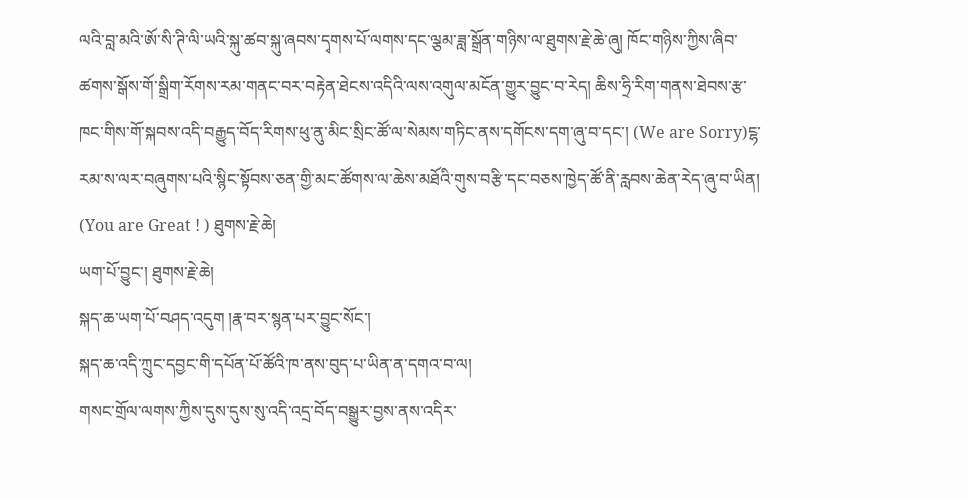ལའི་བླ་མའི་ཨོ་སི་ཊི་ལི་ཡའི་སྐུ་ཚབ་སྐུ་ཞབས་དྭགས་པོ་ལགས་དང་ལྕམ་ཟླ་སྒྲོན་གཉིས་ལ་ཐུགས་རྗེ་ཆེ་ཞུ། ཁོང་གཉིས་ཀྱིས་ཞིབ་ཚགས་སྒོས་གོ་སྒྲིག་རོགས་རམ་གནང་བར་བརྟེན་ཐེངས་འདིའི་ལས་འགུལ་མངོན་གྱུར་བྱུང་བ་རེད། ཆིས་ཧྲི་རིག་གནས་ཐེབས་རྩ་ཁང་གིས་གོ་སྐབས་འདི་བརྒྱུད་བོད་རིགས་ཕུ་ནུ་མིང་སྲིང་ཚོ་ལ་སེམས་གཏིང་ནས་དགོངས་དག་ཞུ་བ་དང་། (We are Sorry)ངྷ་རམ་ས་ལར་བཞུགས་པའི་སྙིང་སྟོབས་ཅན་གྱི་མང་ཚོགས་ལ་ཆེས་མཐོའི་གུས་བརྩི་དང་བཅས་ཁྱེད་ཚོ་ནི་རླབས་ཆེན་རེད་ཞུ་བ་ཡིན། (You are Great ! ) ཐུགས་རྗེ་ཆེ།
ཡག་པོ་བྱུང་། ཐུགས་རྗེ་ཆེ།
སྐད་ཆ་ཡག་པོ་བཤད་འདུག །རྣ་བར་སྙན་པར་བྱུང་སོང་།
སྐད་ཆ་འདི་ཀྲུང་དབྱང་གི་དཔོན་པོ་ཚོའི་ཁ་ནས་བུད་པ་ཡིན་ན་དགའ་བ་ལ།
གསང་གྲོལ་ལགས་ཀྱིས་དུས་དུས་སུ་འདི་འདྲ་བོད་བསྒྱུར་བྱས་ནས་འདིར་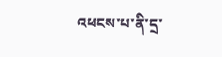འཕངས་པ་ནི་དྲ་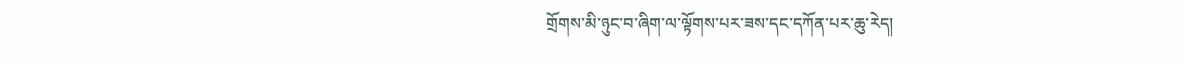གྲོགས་མི་ཉུང་བ་ཞིག་ལ་ལྟོགས་པར་ཟས་དང་དཀོན་པར་ཆུ་རེད།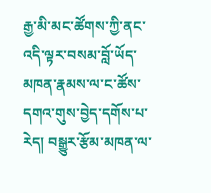རྒྱ་མི་མང་ཚོགས་ཀྱི་ནང་འདི་ལྟར་བསམ་བློ་ཡོད་མཁན་རྣམས་ལ་ང་ཚོས་དགའ་གུས་བྱེད་དགོས་པ་རེད། བསྒྱུར་རྩོམ་མཁན་ལ་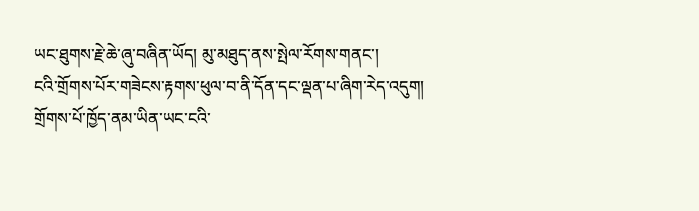ཡང་ཐུགས་རྗེ་ཆེ་ཞུ་བཞིན་ཡོད། མུ་མཐུད་ནས་སྤེལ་རོགས་གནང་།
ངའི་གྲོགས་པོར་གཟེངས་རྟགས་ཕུལ་བ་ནི་དོན་དང་ལྡན་པ་ཞིག་རེད་འདུག།
གྲོགས་པོ་ཁྱོད་ནམ་ཡིན་ཡང་ངའི་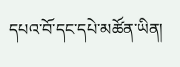དཔའ་བོ་དང་དཔེ་མཚོན་ཡིན།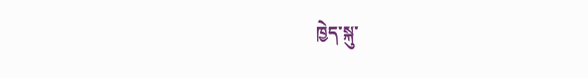ཁྱེད་སྐུ་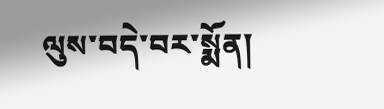ལུས་བདེ་བར་སྨོན།